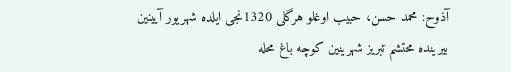آذوح: محمد حسن، حبیب اوغلو هرگلی 1320نجی ایلده شهریور آیینین بیرینده محتشم تبریز شهرینین کوچه باغ محله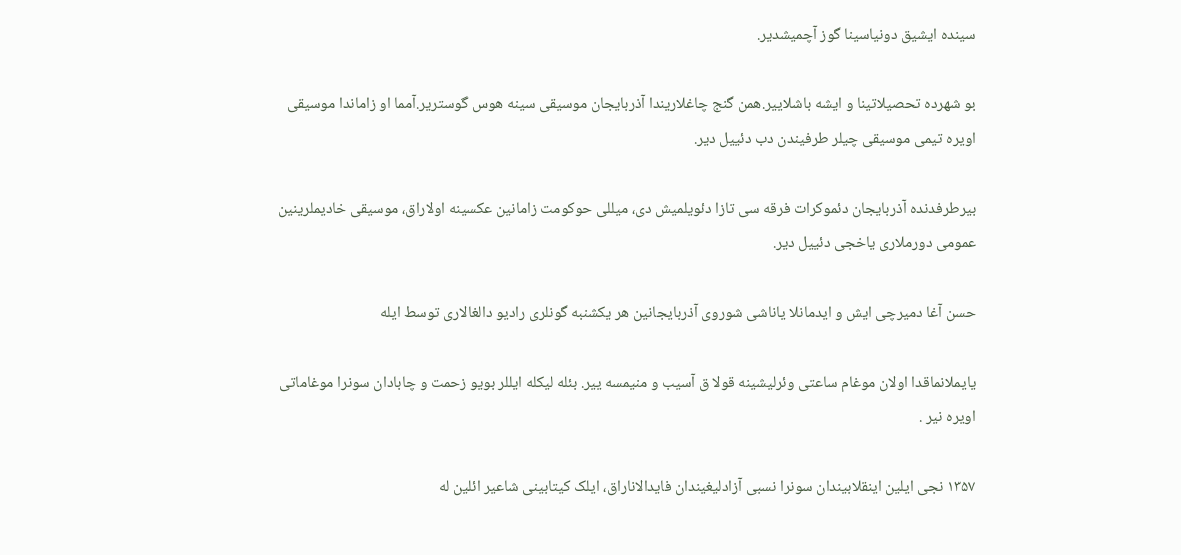سینده ایشیق دونیاسینا گوز آچمیشدیر.

بو شهرده تحصیلاتینا و ایشه باشلاییر.همن گنج چاغلاریندا آذربایجان موسیقی سینه هوس گوستریر.آمما او زاماندا موسیقی اویره تیمی موسیقی چیلر طرفیندن دب دئییل دیر.

بیرطرفدنده آذربایجان دئموکرات فرقه سی تازا دئویلمیش دی، میللی حوکومت زامانین عکسینه اولاراق، موسیقی خادیملرینین عمومی دورملاری یاخجی دئییل دیر.

حسن آغا دمیرچی ایش و ایدمانلا یاناشی شوروی آذربایجانین هر یکشنبه گونلری رادیو دالغالاری توسط ایله

یایملانماقدا اولان موغام ساعتی وئرلیشینه قولا ق آسیب و منیمسه ییر. بئله لیکله ایللر بویو زحمت و چابادان سونرا موغاماتی اویره نیر .

۱۳۵۷ نجی ایلین اینقلابیندان سونرا نسبی آزادلیغیندان فایدالاناراق، ایلک کیتابینی شاعیر ائلین له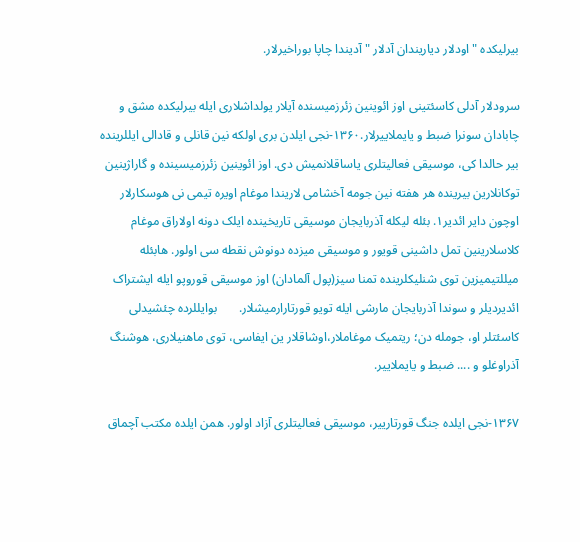بیرلیکده "اودلار دیاریندان آدلار " آدیندا چاپا بوراخیرلار.

سرودلار آدلی کاسئتینی اوز ائوینین زئرزمیسنده آیلار یولداشلاری ایله بیرلیکده مشق و چابادان سونرا ضبط و یایملاییرلار.۱۳۶۰-نجی ایلدن بری اولکه نین قانلی و قادالی ایللرینده بیر حالدا کی، موسیقی فعالیتلری یاساقلانمیش دی. اوز ائوینین زئرزمیسینده و گاراژینین توکانلارین بیرینده هر هفته نین جومه آخشامی لاریندا موغام اویره تیمی نی هوسکارلار اوچون دایر ائدیر۱. بئله لیکله آذربایجان موسیقی تاریخینده ایلک دونه اولاراق موغام کلاسلارینین تمل داشینی قویور و موسیقی میزده دونوش نقطه سی اولور. هابئله میللتیمیزین توی شنلیکلرینده تمنا سیز(پول آلمادان) اوز موسیقی قوروپو ایله ایشتراک ائدیردیلر و سوندا آذربایجان مارشی ایله تویو قورتارارمیشلار.       بوایللرده چئشیدلی کاسئتلر او، جومله دن؛ ریتمیک موغاملار،اوشاقلار ین ایفاسی، توی ماهنیلاری، هوشنگ آذراوغلو و .... ضبط و یایملاییر.

۱۳۶۷-نجی ایلده جنگ قورتارییر، موسیقی فعالیتلری آزاد اولور. همن ایلده مکتب آچماق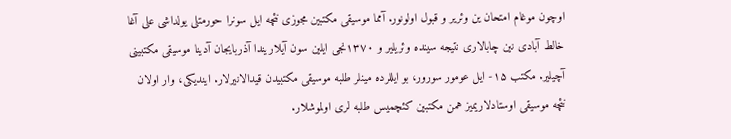اوچون موغام امتحان ین وئریر و قبول اولونور. آمما موسیقی مکتبین مجوزی نئچه ایل سونرا حورمتلی یولداشی علی آغا خالط آبادی نین چابالاری نتیجه سینده وئریلیر و ۱۳۷۰نجی ایلین سون آیلاریندا آذربایجان آدینا موسیقی مکتبینی آچیلیر. مکتب ۱۵- ایل عومور سورور، بو ایللرده مینلر طلبه موسیقی مکتبیدن قیدالانیرلار. ایندیکی، وار اولان نئچه موسیقی اوستادلاریمیز همن مکتبین کئچمیس طلبه لری اولموشلار.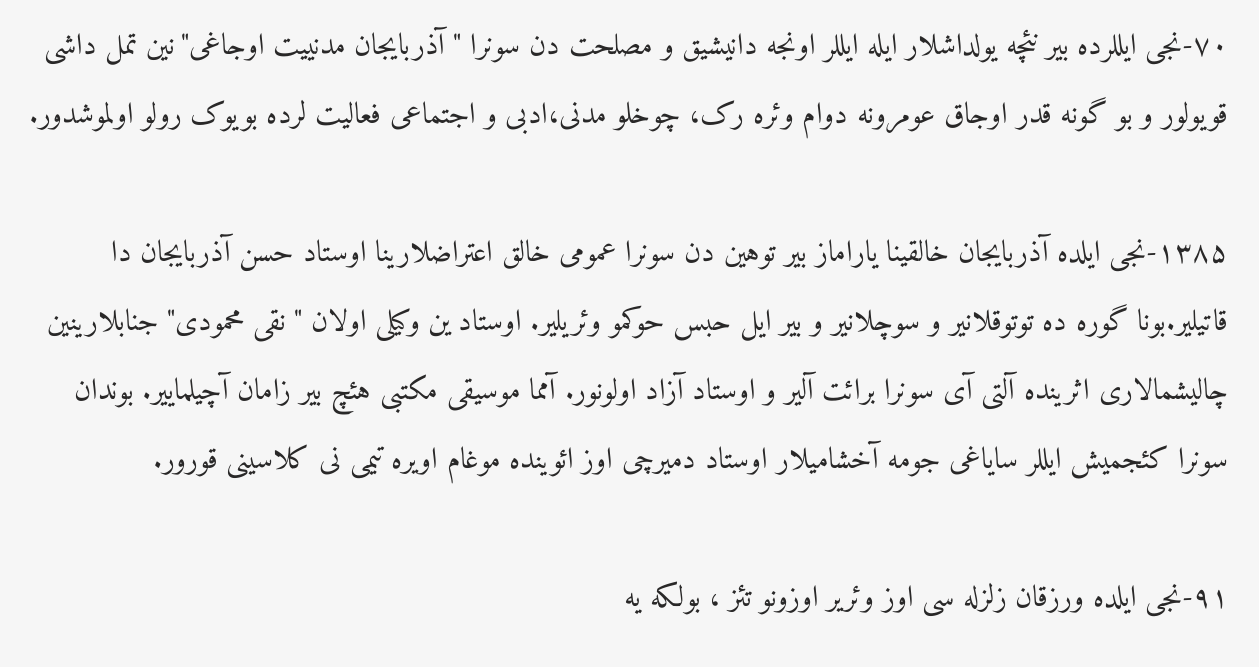۷۰-نجی ایللرده بیر نئچه یولداشلار ایله ایللر اونجه دانیشیق و مصلحت دن سونرا " آذربایجان مدنییت اوجاغی"نین تمل داشی قویولور و بو گونه قدر اوجاق عومرونه دوام وئره رک، چوخلو مدنی،ادبی و اجتماعی فعالیت لرده بویوک رولو اولموشدور.

۱۳۸۵-نجی ایلده آذربایجان خالقینا یاراماز بیر توهین دن سونرا عمومی خالق اعتراضلارینا اوستاد حسن آذربایجان دا قاتیلیر.بونا گوره ده توتوقلانیر و سوچلانیر و بیر ایل حبس حوکمو وئریلیر. اوستاد ین وکیلی اولان " نقی محمودی" جنابلارینین چالیشمالاری اثرینده آلتی آی سونرا برائت آلیر و اوستاد آزاد اولونور. آمما موسیقی مکتبی هئچ بیر زامان آچیلماییر. بوندان سونرا کئجمیش ایللر سایاغی جومه آخشامیلار اوستاد دمیرچی اوز ائوینده موغام اویره تیمی نی کلاسینی قورور.

۹۱-نجی ایلده ورزقان زلزله سی اوز وئریر اوزونو تئز ، بولکه یه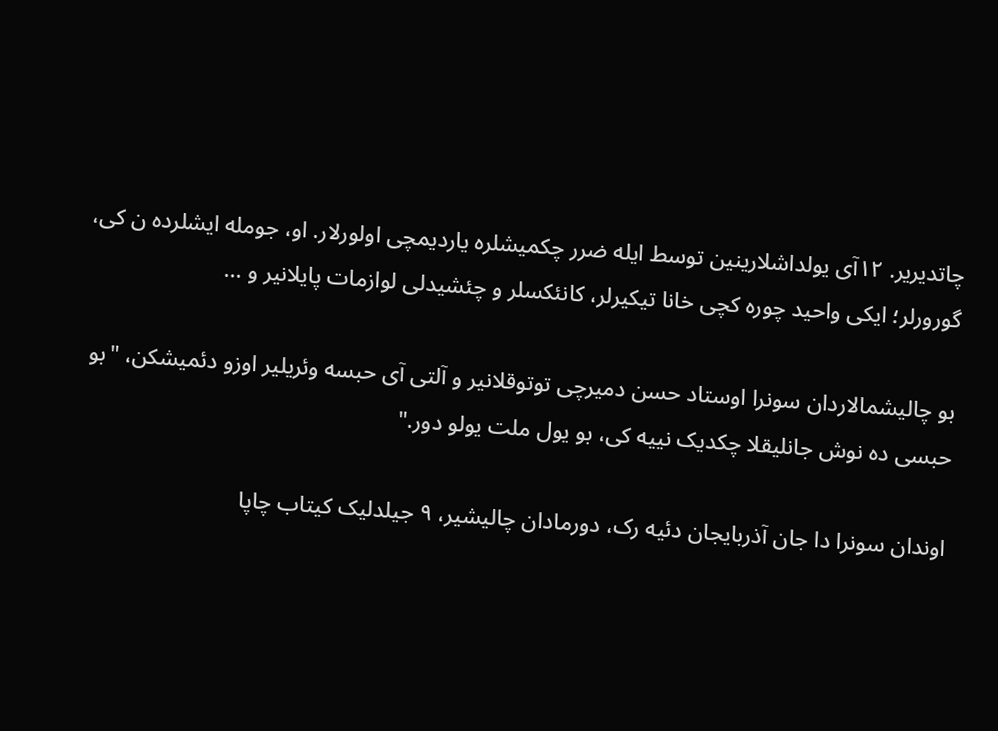چاتدیریر. ۱۲آی یولداشلارینین توسط ایله ضرر چکمیشلره یاردیمچی اولورلار. او، جومله ایشلرده ن کی، گورورلر؛ ایکی واحید چوره کچی خانا تیکیرلر، کانئکسلر و چئشیدلی لوازمات پایلانیر و ...

بو چالیشمالاردان سونرا اوستاد حسن دمیرچی توتوقلانیر و آلتی آی حبسه وئریلیر اوزو دئمیشکن، "بو حبسی ده نوش جانلیقلا چکدیک نییه کی، بو یول ملت یولو دور."

اوندان سونرا دا جان آذربایجان دئیه رک، دورمادان چالیشیر، ۹ جیلدلیک کیتاب چاپا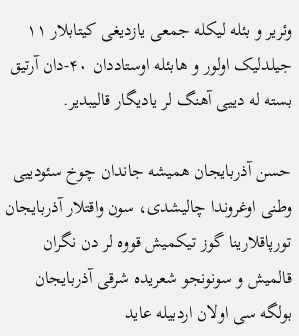وئریر و بئله لیکله جمعی یازدیغی کیتابلار ۱۱ جیلدلیک اولور و هابئله اوستاددان ۴۰-دان آرتیق بسته له دییی آهنگ لر یادیگار قالیبدیر.

حسن آذربایجان همیشه جاندان چوخ سئودییی وطنی اوغروندا چالیشدی، سون واقتلار آذربایجان تورپاقلارینا گوز تیکمیش قووه لر دن نگران قالمیش و سونونجو شعریده شرقی آذربایجان بولگه سی اولان اردبیله عاید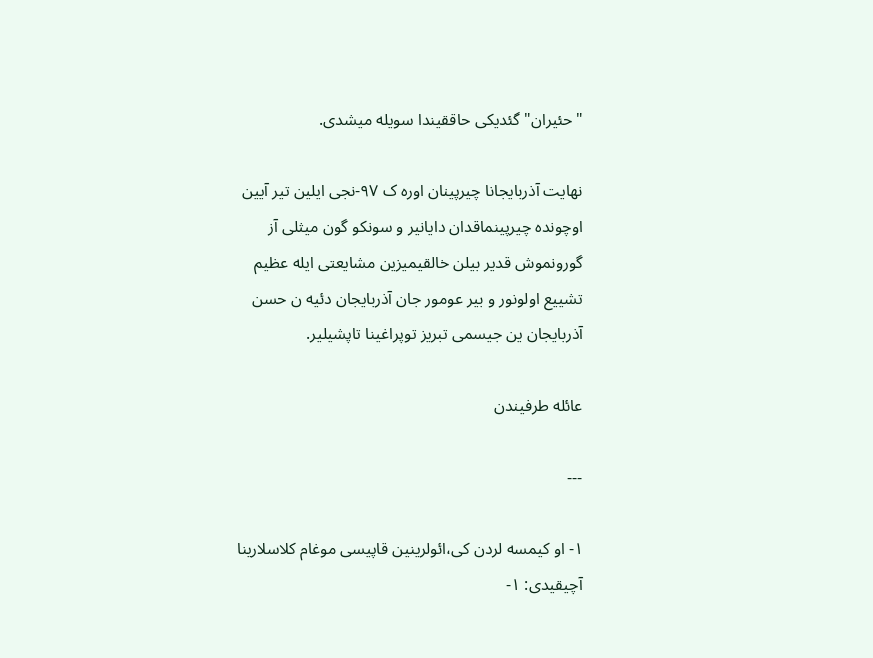"حئیران" گئدیکی حاققیندا سویله میشدی.

نهایت آذربایجانا چیرپینان اوره ک ۹۷-نجی ایلین تیر آیین اوچونده چیرپینماقدان دایانیر و سونکو گون میثلی آز گورونموش قدیر بیلن خالقیمیزین مشایعتی ایله عظیم تشییع اولونور و بیر عومور جان آذربایجان دئیه ن حسن آذربایجان ین جیسمی تبریز توپراغینا تاپشیلیر.

عائله طرفیندن

---

۱- او کیمسه لردن کی،ائولرینین قاپیسی موغام کلاسلارینا آچیقیدی: ۱-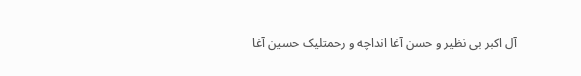آل اکبر بی نظیر و حسن آغا انداچه و رحمتلیک حسین آغا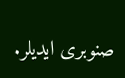صنوبری ایدیلر.